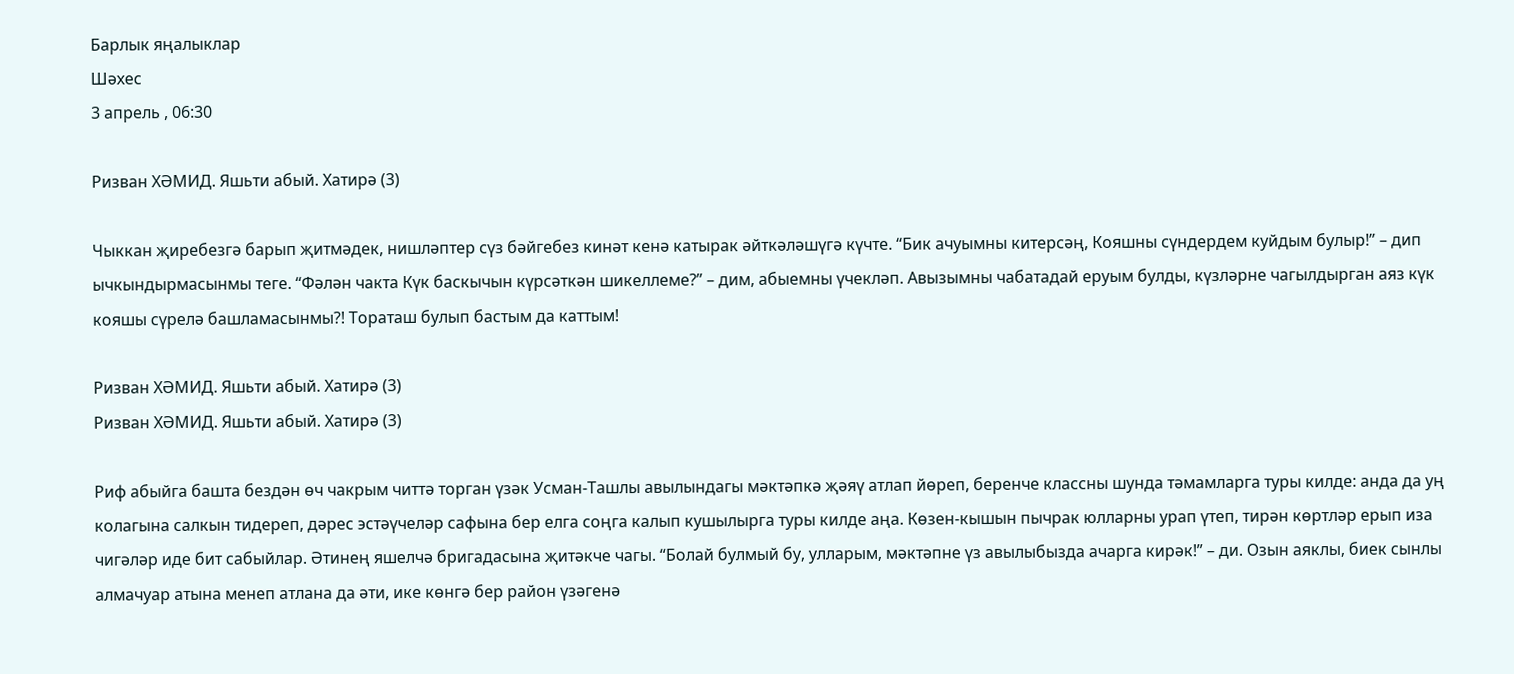Барлык яңалыклар
Шәхес
3 апрель , 06:30

Ризван ХӘМИД. Яшьти абый. Хатирә (3)

Чыккан җиребезгә барып җитмәдек, нишләптер сүз бәйгебез кинәт кенә катырак әйткәләшүгә күчте. “Бик ачуымны китерсәң, Кояшны сүндердем куйдым булыр!” – дип ычкындырмасынмы теге. “Фәлән чакта Күк баскычын күрсәткән шикеллеме?” – дим, абыемны үчекләп. Авызымны чабатадай еруым булды, күзләрне чагылдырган аяз күк кояшы сүрелә башламасынмы?! Тораташ булып бастым да каттым!

Ризван ХӘМИД. Яшьти абый. Хатирә (3)
Ризван ХӘМИД. Яшьти абый. Хатирә (3)

Риф абыйга башта бездән өч чакрым читтә торган үзәк Усман-Ташлы авылындагы мәктәпкә җәяү атлап йөреп, беренче классны шунда тәмамларга туры килде: анда да уң колагына салкын тидереп, дәрес эстәүчеләр сафына бер елга соңга калып кушылырга туры килде аңа. Көзен-кышын пычрак юлларны урап үтеп, тирән көртләр ерып иза чигәләр иде бит сабыйлар. Әтинең яшелчә бригадасына җитәкче чагы. “Болай булмый бу, улларым, мәктәпне үз авылыбызда ачарга кирәк!” – ди. Озын аяклы, биек сынлы алмачуар атына менеп атлана да әти, ике көнгә бер район үзәгенә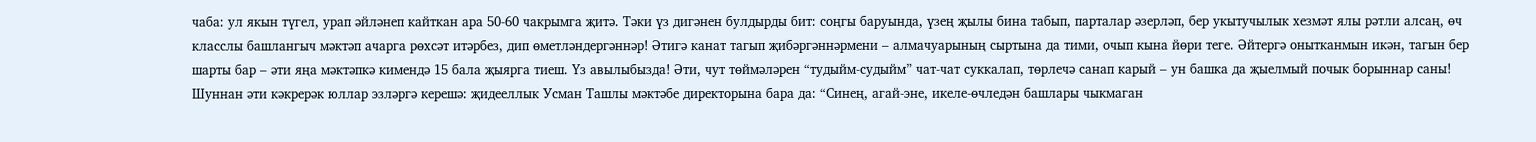чаба: ул якын түгел, урап әйләнеп кайткан ара 50-60 чакрымга җитә. Тәки үз дигәнен булдырды бит: соңгы баруында, үзең җылы бина табып, парталар әзерләп, бер укытучылык хезмәт ялы рәтли алсаң, өч класслы башлангыч мәктәп ачарга рөхсәт итәрбез, дип өметләндергәннәр! Әтигә канат тагып җибәргәннәрмени – алмачуарының сыртына да тими, очып кына йөри теге. Әйтергә онытканмын икән, тагын бер шарты бар – әти яңа мәктәпкә кимендә 15 бала җыярга тиеш. Үз авылыбызда! Әти, чут төймәләрен “тудыйм-судыйм” чат-чат суккалап, төрлечә санап карый – ун башка да җыелмый почык борыннар саны! Шуннан әти кәкрерәк юллар эзләргә керешә: җидееллык Усман Ташлы мәктәбе директорына бара да: “Синең, агай-эне, икеле-өчледән башлары чыкмаган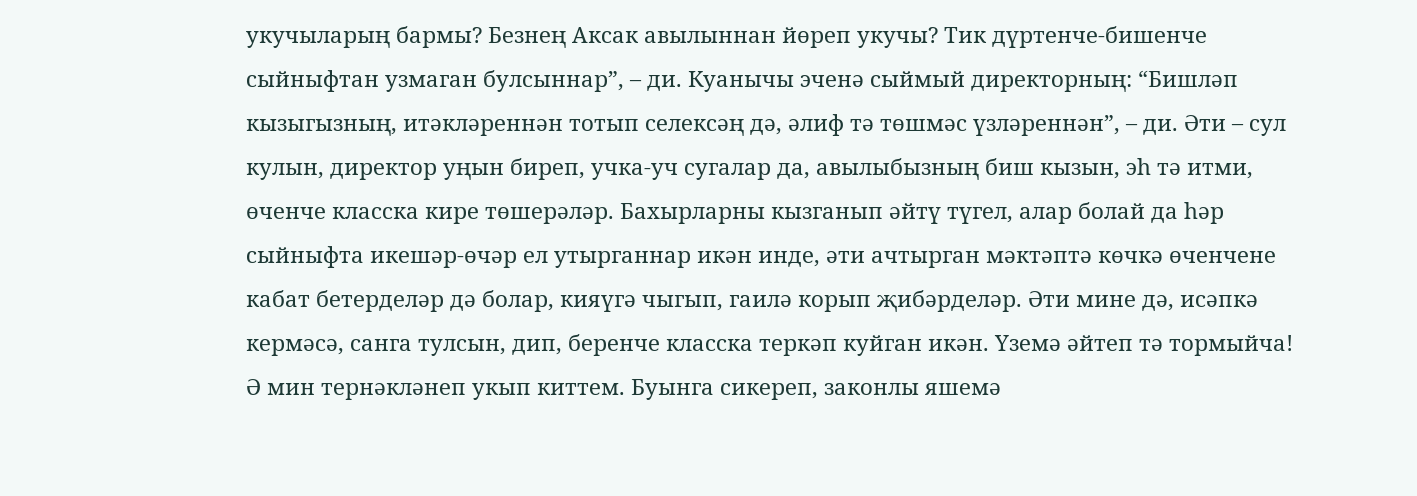укучыларың бармы? Безнең Аксак авылыннан йөреп укучы? Тик дүртенче-бишенче сыйныфтан узмаган булсыннар”, – ди. Куанычы эченә сыймый директорның: “Бишләп кызыгызның, итәкләреннән тотып селексәң дә, әлиф тә төшмәс үзләреннән”, – ди. Әти – сул кулын, директор уңын биреп, учка-уч сугалар да, авылыбызның биш кызын, эһ тә итми, өченче класска кире төшерәләр. Бахырларны кызганып әйтү түгел, алар болай да һәр сыйныфта икешәр-өчәр ел утырганнар икән инде, әти ачтырган мәктәптә көчкә өченчене кабат бетерделәр дә болар, кияүгә чыгып, гаилә корып җибәрделәр. Әти мине дә, исәпкә кермәсә, санга тулсын, дип, беренче класска теркәп куйган икән. Үземә әйтеп тә тормыйча! Ә мин тернәкләнеп укып киттем. Буынга сикереп, законлы яшемә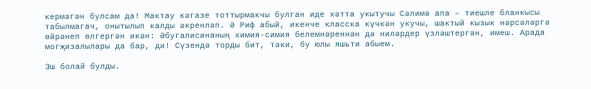кермәгән булсам да! Мактау кәгазе тоттырмакчы булган иде хәтта укытучы Сәлимә апа – тиешле бланкысы табылмагач, онытылып калды әкренләп. Ә Риф абый, икенче класска күчкән укучы, шактый кызык нәрсәләргә өйрәнеп өлгергән икән: Әбугалисинаның химия-симия белемнәреннән дә ниләрдер үзләштергән, имеш. Арада могҗизалылары да бар, ди! Сүзендә торды бит, тәки, бу юлы яшьти абыем.

Эш болай булды.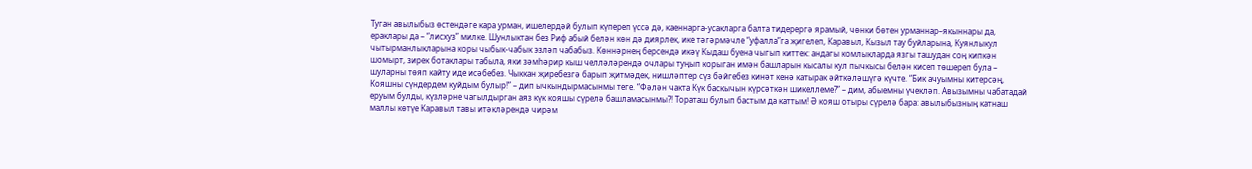Туган авылыбыз өстендәге кара урман, ишелердәй булып күпереп үссә дә, каеннарга-усакларга балта тидерергә ярамый, чөнки бөтен урманнар–якыннары да, ераклары да – “лисхуз” милке. Шунлыктан без Риф абый белән көн дә диярлек, ике тәгәрмәчле “уфалла”га җигелеп, Каравыл, Кызыл тау буйларына, Куянлыкул чытырманлыкларына коры чыбык-чабык эзләп чабабыз. Көннәрнең берсендә икәү Кыдаш буена чыгып киттек: андагы комлыкларда язгы ташудан соң кипкән шомырт, зирек ботаклары табыла, яки зәмһәрир кыш челләләрендә очлары туңып корыган имән башларын кысалы кул пычкысы белән кисеп төшереп була – шуларны төяп кайту иде исәбебез. Чыккан җиребезгә барып җитмәдек, нишләптер сүз бәйгебез кинәт кенә катырак әйткәләшүгә күчте. “Бик ачуымны китерсәң, Кояшны сүндердем куйдым булыр!” – дип ычкындырмасынмы теге. “Фәлән чакта Күк баскычын күрсәткән шикеллеме?” – дим, абыемны үчекләп. Авызымны чабатадай еруым булды, күзләрне чагылдырган аяз күк кояшы сүрелә башламасынмы?! Тораташ булып бастым да каттым! Ә кояш отыры сүрелә бара: авылыбызның катнаш маллы көтүе Каравыл тавы итәкләрендә чирәм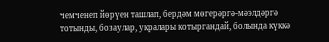чемченеп йөрүен ташлап, бердәм мөгерәргә-мәэлдәргә тотынды, бозаулар, укралары котыргандай, болында күккә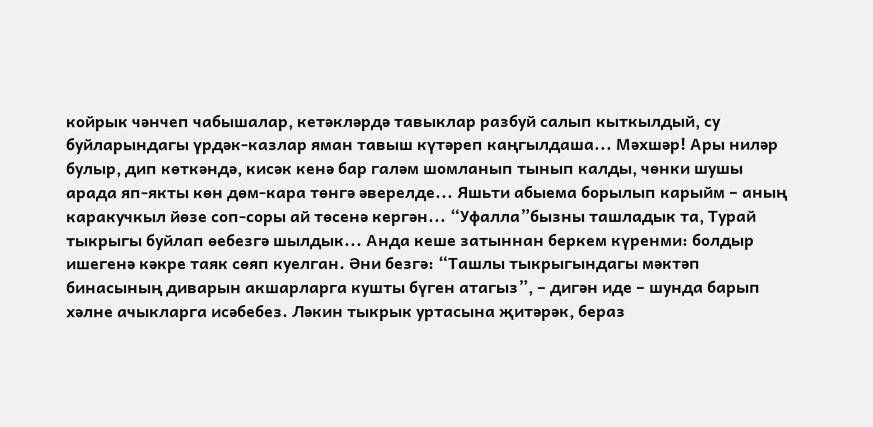койрык чәнчеп чабышалар, кетәкләрдә тавыклар разбуй салып кыткылдый, су буйларындагы үрдәк-казлар яман тавыш күтәреп каңгылдаша... Мәхшәр! Ары ниләр булыр, дип көткәндә, кисәк кенә бар галәм шомланып тынып калды, чөнки шушы арада яп-якты көн дөм-кара төнгә әверелде... Яшьти абыема борылып карыйм – аның каракучкыл йөзе соп-соры ай төсенә кергән... “Уфалла”бызны ташладык та, Турай тыкрыгы буйлап өебезгә шылдык... Анда кеше затыннан беркем күренми: болдыр ишегенә кәкре таяк сөяп куелган. Әни безгә: “Ташлы тыкрыгындагы мәктәп бинасының диварын акшарларга кушты бүген атагыз”, – дигән иде – шунда барып хәлне ачыкларга исәбебез. Ләкин тыкрык уртасына җитәрәк, бераз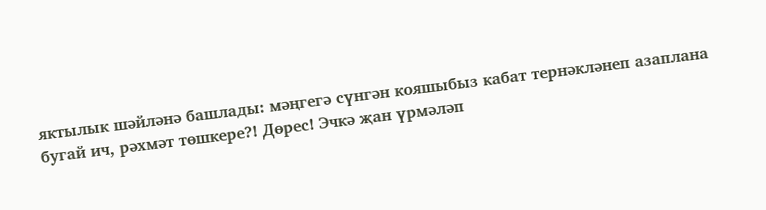яктылык шәйләнә башлады: мәңгегә сүнгән кояшыбыз кабат тернәкләнеп азаплана бугай ич, рәхмәт төшкере?! Дөрес! Эчкә җан үрмәләп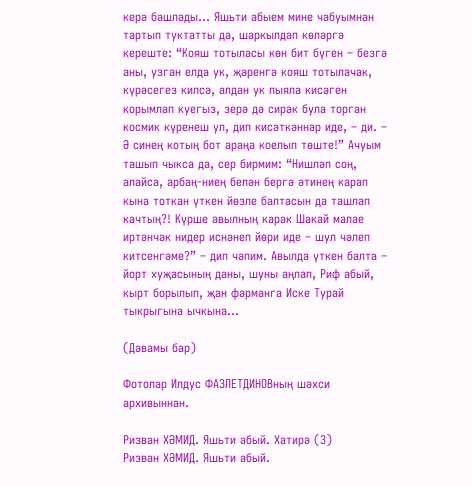керә башлады... Яшьти абыем мине чабуымнан тартып туктатты да, шаркылдап көләргә кереште: “Кояш тотыласы көн бит бүген – безгә аны, узган елда ук, җәренгә кояш тотылачак, күрәсегез килсә, алдан ук пыяла кисәген корымлап куегыз, зерә дә сирәк була торган космик күренеш ул, дип кисәткәннәр иде, – ди. – Ә синең котың бот араңа коелып төште!” Ачуым ташып чыкса да, сер бирмим: “Нишләп соң, алайса, арбаң-ниең белән бергә әтинең карап кына тоткан үткен йөзле балтасын да ташлап качтың?! Күрше авылның карак Шакай малае иртәнчәк нидер иснәнеп йөри иде – шул чәлеп китсенгәме?” – дип чәпим. Авылда үткен балта – йорт хуҗасының даны, шуны аңлап, Риф абый, кырт борылып, җан фәрманга Иске Турай тыкрыгына ычкына...

(Дәвамы бар)

Фотолар Илдус ФАЗЛЕТДИНОВның шәхси архивыннан.

Ризван ХӘМИД. Яшьти абый. Хатирә (3)
Ризван ХӘМИД. Яшьти абый.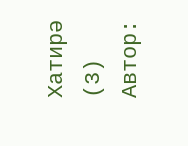Хатирә (3)
Автор: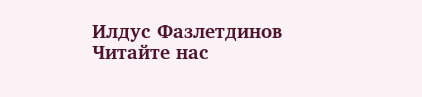Илдус Фазлетдинов
Читайте нас